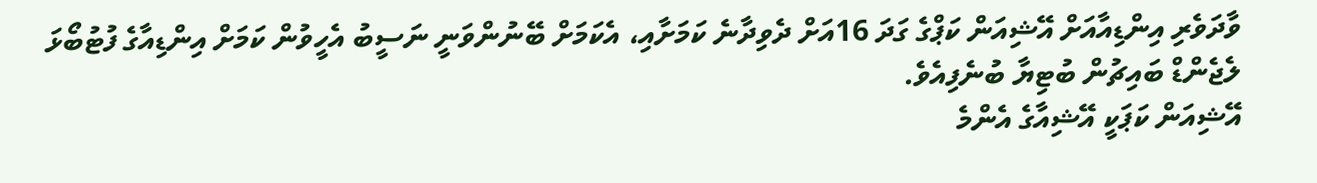ވާދަވެރި އިންޑިއާއަށް އޭޝިއަން ކަޕްގެ ގަދަ 16އަށް ދެވިދާނެ ކަމަށާއި، އެކަމަށް ބޭނުންވަނީ ނަސީބު އެހީވުން ކަމަށް އިންޑިއާގެ ފުޓުބޯޅަ ލެޖެންޑް ބައިޗުން ބުޓިޔާ ބުނެފިއެވެ.
އޭޝިއަން ކަޕަކީ އޭޝިއާގެ އެންމެ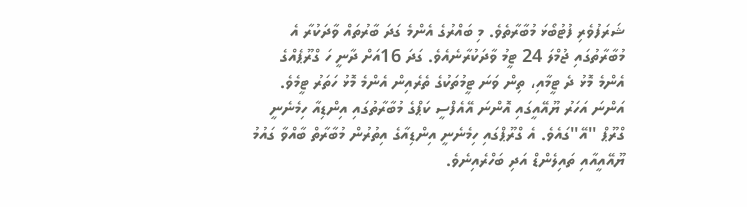ޝަރަފުވެރި ފުޓުބޯޅަ މުބާރާތެވެ. މި ބައްރުގެ އެންމެ ގަދަ ބާރުތައް ވާދަކުރާ އެ މުބާރާތުގައި ޖުމްލަ 24 ޓީމު ވާދަކުރާނެއެވެ. ގަދަ 16އަށް ދާނީ ހަ ގްރޫޕެއްގެ އެންމެ މޮޅު ދެ ޓީމާއި، ތިން ވަނަ ޓީމުތަކުގެ ތެރެއިން އެންމެ މޮޅު ހަތަރު ޓީމެވެ.
އަންނަ އަހަރު ޔޫއޭއީގައި އޮންނަ އޭއެފްސީ ކަޕްގެ މުބާރާތުގައި އިންޑިއާ ހިމެނެނީ ގްރޫޕް ''އޭ''ގައެވެ. އެ ގްރޫޕްގައި ހިމެނެނީ އިންޑިއާގެ އިތުރުން މުބާރާތް ބާއްވާ ގައުމު ޔޫއޭއީއާއި ތައިލެންޑް އަދި ބަހްރެއިނެވެ.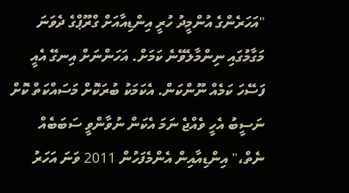"އަހަރެންގެ އުންމީދު ހުރީ އިންޑިއާއަށް ގްރޫޕްގެ ދެވަނަ މަގާމުގައި ނިންމާލެވޭނެ ކަމަށް. އަހަންނަށް އިނގޭ އެއީ ފަސޭހަ ކަމެއް ނޫންކަން. އެކަމަކު ބުރަކޮށް މަސައްކަތް ކޮށް ނަސީބު އެހީ ވެއްޖެ ނަމަ އެކަން ނުވާންވީ ސަބަބެއް ނެތް،" އިންޑިއާއިން އެންމެފަހުން 2011 ވަނަ އަހަރު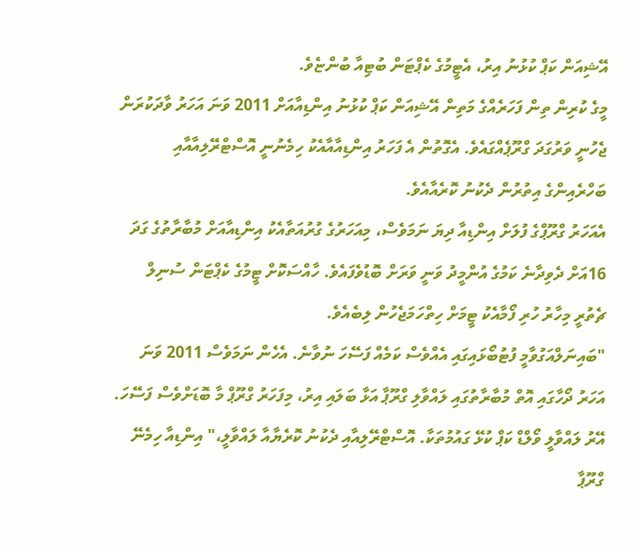އޭޝިއަން ކަޕް ކުޅުނު އިރު، އެޓީމުގެ ކެޕްޓަން ބުޓިއާ ބުންޏެވެ.
މީގެ ކުރިން ތިން ފަހަރެއްގެ މަތިން އޭޝިއަން ކަޕް ކުޅުނު އިންޑިއާއަށް 2011 ވަނަ އަހަރު ވާދަކުރަން ޖެހުނީ ވަރުގަދަ ގްރޫޕެއްގައެވެ. އެގޮތުން އެ ފަހަރު އިންޑިއާއާއެކު ހިމެނުނީ އޮސްޓްރޭލިއާއާއި ބަހްރެއިންގެ އިތުރުން ދެކުނު ކޮރެއާއެވެ.
އެއަހަރު ގްރޫޕްގެ ފުލަށް އިންޑިއާ ދިޔަ ނަމަވެސް، މިއަހަރުގެ ގުރުއަތާއެކު އިންޑިއާއަށް މުބާރާތުގެ ގަދަ 16އަށް ދެވިދާނެ ކަމުގެ އުންމީދު ވަނީ ވަރަށް ބޮޑުވެފައެވެ. ހާއްސަކޮށް ޓީމުގެ ކެޕްޓަން ސުނިލް ޗެތުރީ މިހާރު ހުރި ފޯމާއެކު ޓީމަށް ހިތްހަމަޖެހުން ލިބެއެވެ.
"ބައިނަލްއަގުވާމީ ފުޓުބޯޅައިގައި އެއްވެސް ކަމެއް ފަސޭހަ ނުވާނެ. އެހެން ނަމަވެސް 2011 ވަނަ އަހަރު ދޯހާގައި އޮތް މުބާރާތުގައި ލައްވާލި ގްރޫޕާ އަޅާ ބަލައި އިރު، މިފަހަރު ގްރޫޕް މާ ބޮޑަށްވެސް ފަސޭހަ. އޭރު ލައްވާލީ ވޯލްޑް ކަޕް ކުޅޭ ގައުމުތަކާ. އޮސްޓްރޭލިއާއި ދެކުނު ކޮރެޔާއާ ލައްވާލީ،" އިންޑިއާ ހިމެނޭ ގްރޫޕާ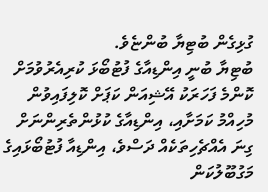ގުޅިގެން ބުޓިޔާ ބުންޏެވެ.
ބުޓިޔާ ބުނީ އިންޑިއާގެ ފުޓުބޯޅަ ކުރިއެރުވުމަށް ކޮންމެ ފަހަރަކު އޭޝިއަން ކަޕަށް ކޮލިފައިވުން މުހިއްމު ކަމަށާއި، އިންޑިއާގެ ކުޅުންތެރިންނަށް ގިނަ އެއްޗެހިތަކެއް ދަސްވެ، އިންޑިއާ ފުޓުބޯޅައިގެ މަގުބޫލުކަން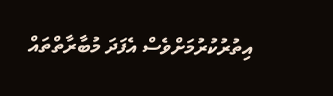އިތުރުކުރުމަށްވެސް އެފަދަ މުބާރާތްތައް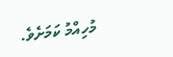މުހިއްމު ކަމަށެވެ.